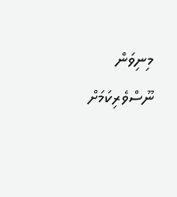މިނިވަން ނޫސްވެރިކަމަށް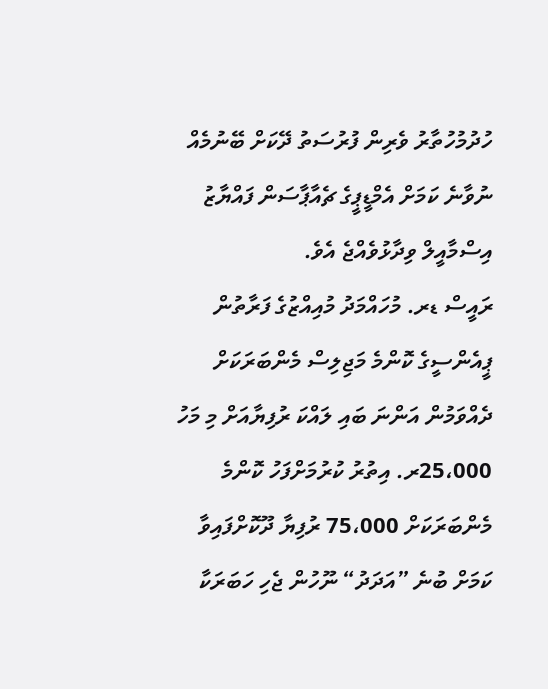ހުދުމުހުތާރު ވެރިން ފުރުސަތު ދޭކަށް ބޭނުމެއް ނުވާނެ ކަމަށް އެމްޑީޕީގެ ޗެއާޕާސަން ފައްޔާޒު އިސްމާއީލް ވިދާޅުވެއްޖެ އެވެ.
ރައީސް ޑރ. މުހައްމަދު މުއިއްޒުގެ ފަރާތުން ޕީއެންސީގެ ކޮންމެ މަޖިލިސް މެންބަރަކަށް ދެއްވަމުން އަންނަ ބައި ލައްކަ ރުފިޔާއަށް މި މަހު 25،000ރ. އިތުރު ކުރުމަށްފަހު ކޮންމެ މެންބަރަކަށް 75،000 ރުފިޔާ ދޫކޮށްފައިވާ ކަމަށް ބުނެ ”އަދަދު“ ނޫހުން ޖެހި ހަބަރަކާ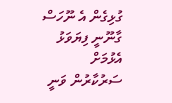ގުޅިގެން އެ ނޫހަސް ގާނޫނީ ފިޔަވަޅު އެޅުމަށް ސަރުކާރުން ވަނީ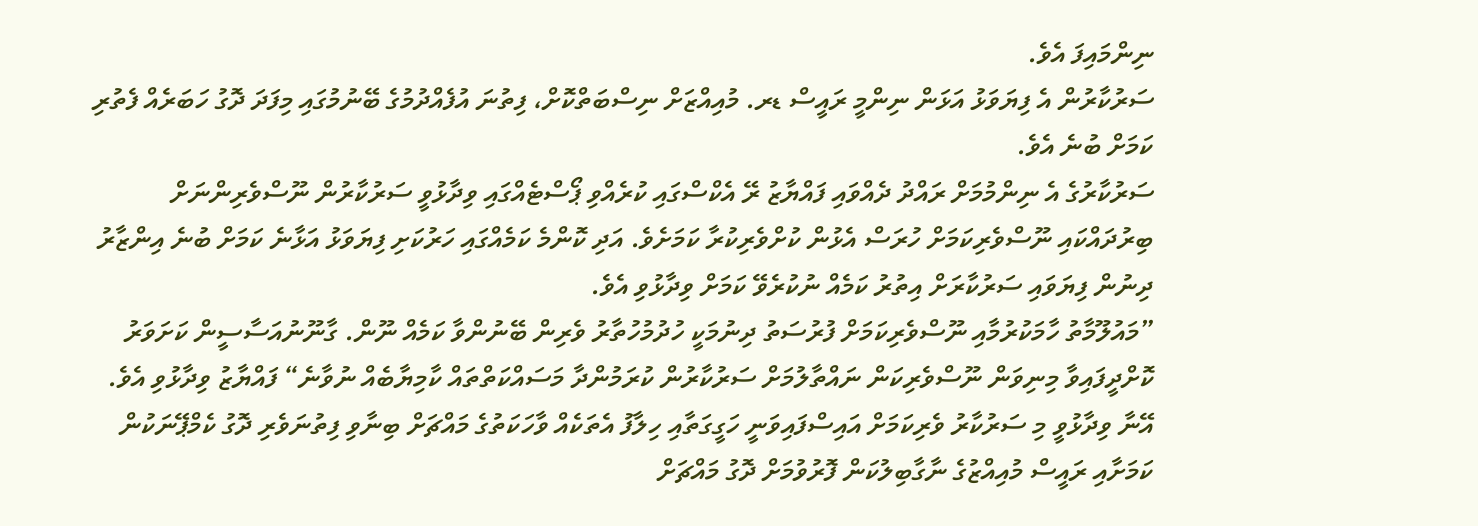ނިންމައިފަ އެވެ.
ސަރުކާރުން އެ ފިޔަވަޅު އަޅަން ނިންމީ ރައީސް ޑރ. މުއިއްޒަށް ނިސްބަތްކޮށް، ފިތުނަ އުފެއްދުމުގެ ބޭނުމުގައި މިފަދަ ދޮގު ހަބަރެއް ފެތުރި ކަމަށް ބުނެ އެވެ.
ސަރުކާރުގެ އެ ނިންމުމަށް ރައްދު ދެއްވައި ފައްޔާޒު ރޭ އެކްސްގައި ކުރެއްވި ޕޯސްޓެއްގައި ވިދާޅުވީ ސަރުކާރުން ނޫސްވެރިންނަށް ބިރުދައްކައި ނޫސްވެރިކަމަށް ހުރަސް އެޅުން ކުށްވެރިކުރާ ކަމަށެވެ. އަދި ކޮންމެ ކަމެއްގައި ހަރުކަށި ފިޔަވަޅު އަޅާނެ ކަމަށް ބުނެ އިންޒާރު ދިނުން ފިޔަވައި ސަރުކާރަށް އިތުރު ކަމެއް ނުކުރެވޭ ކަމަށް ވިދާޅުވި އެވެ.
”މައުލޫމާތު ހާމަކުރުމާއި ނޫސްވެރިކަމަށް ފުރުސަތު ދިނުމަކީ ހުދުމުހުތާރު ވެރިން ބޭނުންވާ ކަމެއް ނޫން. ގާނޫނުއަސާސީން ކަށަވަރު ކޮށްދީފައިވާ މިނިވަން ނޫސްވެރިކަން ނައްތާލުމަށް ސަރުކާރުން ކުރަމުންދާ މަސައްކަތްތައް ކާމިޔާބެއް ނުވާނެ“ ފައްޔާޒު ވިދާޅުވި އެވެ.
އޭނާ ވިދާޅުވީ މި ސަރުކާރު ވެރިކަމަށް އައިސްފައިވަނީ ހަގީގަތާއި ހިލާފު އެތަކެއް ވާހަކަތުގެ މައްޗަށް ބިނާވި ފިތުނަވެރި ދޮގު ކެމްޕޭނަކުން ކަމަށާއި ރައީސް މުއިއްޒުގެ ނާގާބިލުކަން ފޮރުވުމަށް ދޮގު މައްޗަށް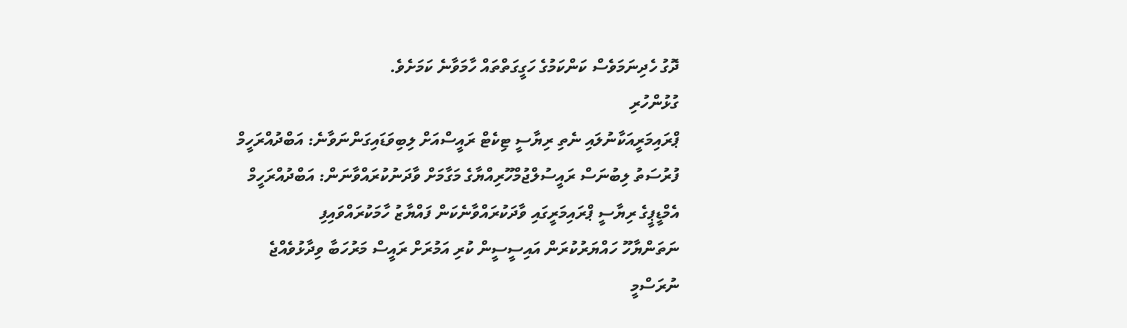ދޮގު ހެދިނަމަވެސް ކަންކަމުގެ ހަގީގަތްތައް ހާމަވާނެ ކަމަށެވެ.
ގުޅުންހުރި
ޕްރައިމަރީއަކާނުލައި ނެތި ރިޔާސީ ޓިކެޓް ރައީސްއަށް ލިބިވަޑައިގަންނަވާނެ: އަބްދުއްރަހީމް
ފުރުސަތު ލިބުނަސް ރައީސުލްޖުމްހޫރިއްޔާގެ މަގާމަށް ވާދަނުކުރައްވާނަން: އަބްދުއްރަހީމް
އެމްޑީޕީގެ ރިޔާސީ ޕްރައިމަރީގައި ވާދަކުރައްވާނެކަން ފައްޔާޒު ހާމަކުރައްވައިފި
ނަތަންޔާހޫ ހައްޔަރުކުރަން އައިސީސީން ކުރި އަމުރަށް ރައީސް މަރުހަބާ ވިދާޅުވެއްޖެ
ނުރަސްމީ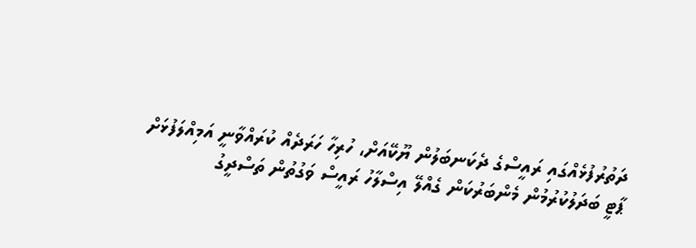ދަތުރުފުޅެއްގައި ރައީސްގެ ދެކަނބަލުން ޔޫކޭއަށް، ހުރިހާ ހަރަދެއް ކުރައްވާނީ އަމިއްލަފުޅަށް
ޕާޓީ ބަދަލުކުރުމުން މެންބަރުކަން ގެއްލޭ އިސްލާހު ރައީސް ވަގުތުން ތަސްދީގު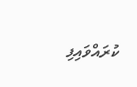ކުރައްވައިފި